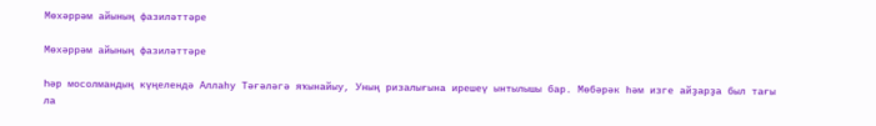Мөхәррәм айының фазиләттәре

Мөхәррәм айының фазиләттәре

Һәр мосолмандың күңелендә Аллаһу Тәғәләгә яҡынайыу, Уның ризалығына ирешеү ынтылышы бар. Мөбәрәк һәм изге айҙарҙа был тағы ла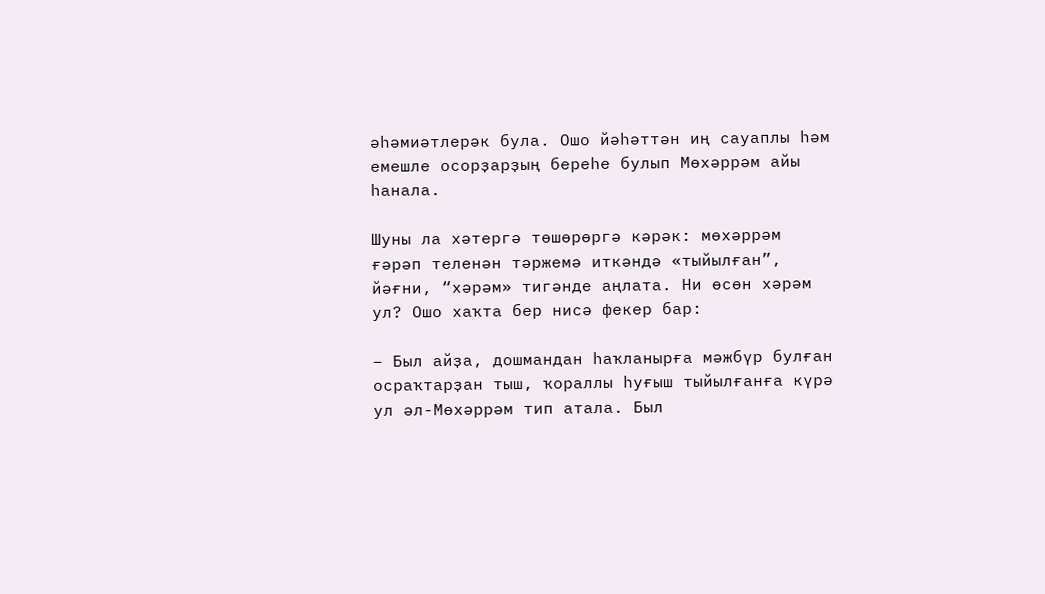әһәмиәтлерәк була. Ошо йәһәттән иң сауаплы һәм емешле осорҙарҙың береһе булып Мөхәррәм айы һанала.

Шуны ла хәтергә төшөрөргә кәрәк: мөхәррәм ғәрәп теленән тәржемә иткәндә «тыйылған”, йәғни, “хәрәм» тигәнде аңлата. Ни өсөн хәрәм ул? Ошо хаҡта бер нисә фекер бар:

− Был айҙа, дошмандан һаҡланырға мәжбүр булған осраҡтарҙан тыш, ҡораллы һуғыш тыйылғанға күрә ул әл-Мөхәррәм тип атала. Был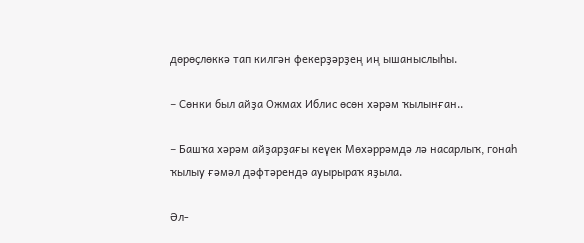дөрөҫлөккә тап килгән фекерҙәрҙең иң ышаныслыһы.

− Сөнки был айҙа Ожмах Иблис өсөн хәрәм ҡылынған..

− Башҡа хәрәм айҙарҙағы кеүек Мөхәррәмдә лә насарлыҡ, гонаһ ҡылыу ғәмәл дәфтәрендә ауырыраҡ яҙыла.

Әл-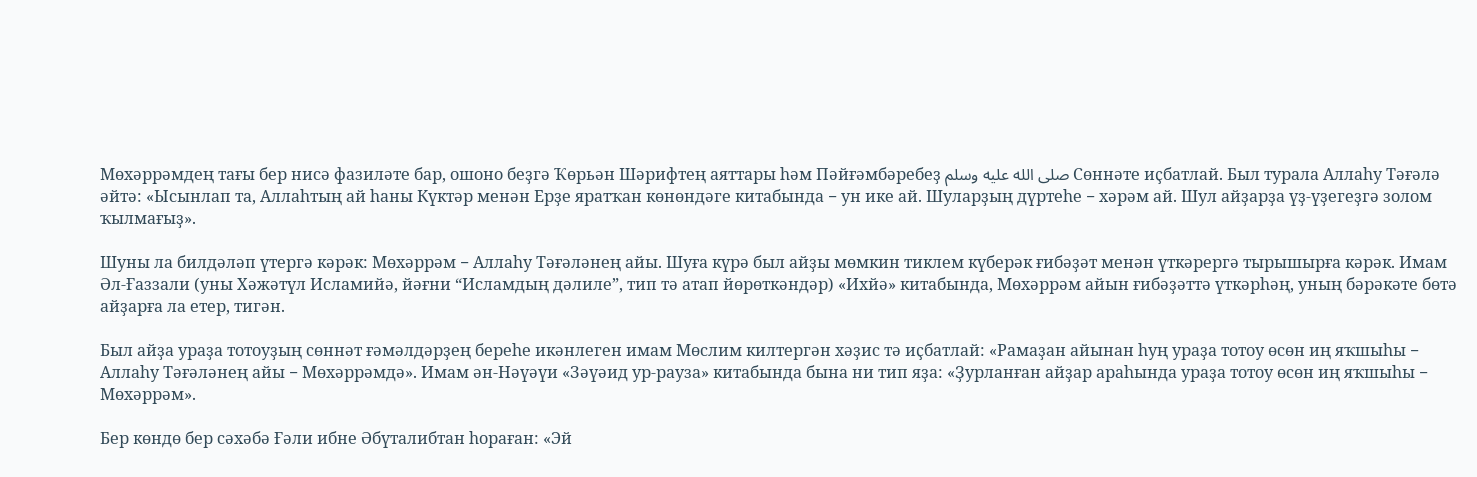Мөхәррәмдең тағы бер нисә фазиләте бар, ошоно беҙгә Ҡөрьән Шәрифтең аяттары һәм Пәйғәмбәребеҙ صلى الله عليه وسلم Сөннәте иҫбатлай. Был турала Аллаһу Тәғәлә әйтә: «Ысынлап та, Аллаһтың ай һаны Күктәр менән Ерҙе яратҡан көнөндәге китабында − ун ике ай. Шуларҙың дүртеһе − хәрәм ай. Шул айҙарҙа үҙ-үҙегеҙгә золом ҡылмағыҙ».

Шуны ла билдәләп үтергә кәрәк: Мөхәррәм − Аллаһу Тәғәләнең айы. Шуға күрә был айҙы мөмкин тиклем күберәк ғибәҙәт менән үткәрергә тырышырға кәрәк. Имам Әл-Ғаззали (уны Хәжәтүл Исламийә, йәғни “Исламдың дәлиле”, тип тә атап йөрөткәндәр) «Ихйә» китабында, Мөхәррәм айын ғибәҙәттә үткәрһәң, уның бәрәкәте бөтә айҙарға ла етер, тигән.

Был айҙа ураҙа тотоуҙың сөннәт ғәмәлдәрҙең береһе икәнлеген имам Мөслим килтергән хәҙис тә иҫбатлай: «Рамаҙан айынан һуң ураҙа тотоу өсөн иң яҡшыһы − Аллаһу Тәғәләнең айы − Мөхәррәмдә». Имам ән-Нәүәүи «Зәүәид ур-рауза» китабында бына ни тип яҙа: «Ҙурланған айҙар араһында ураҙа тотоу өсөн иң яҡшыһы − Мөхәррәм».

Бер көндө бер сәхәбә Ғәли ибне Әбүталибтан һораған: «Эй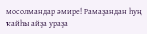мосолмандар әмире! Рамаҙандан һуң ҡайһы айҙа ураҙа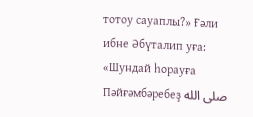тотоу сауаплы?» Ғәли ибне Әбүталип уға: «Шундай һорауға Пәйғәмбәребеҙ صلى الله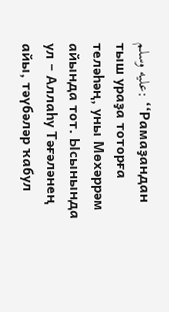عليه وسلم: ‘‘Рамаҙандан тыш ураҙа тоторға теләһәң, уны Мөхәррәм айында тот. Ысынында ул − Аллаһу Тәғәләнең айы, тәүбәләр ҡабул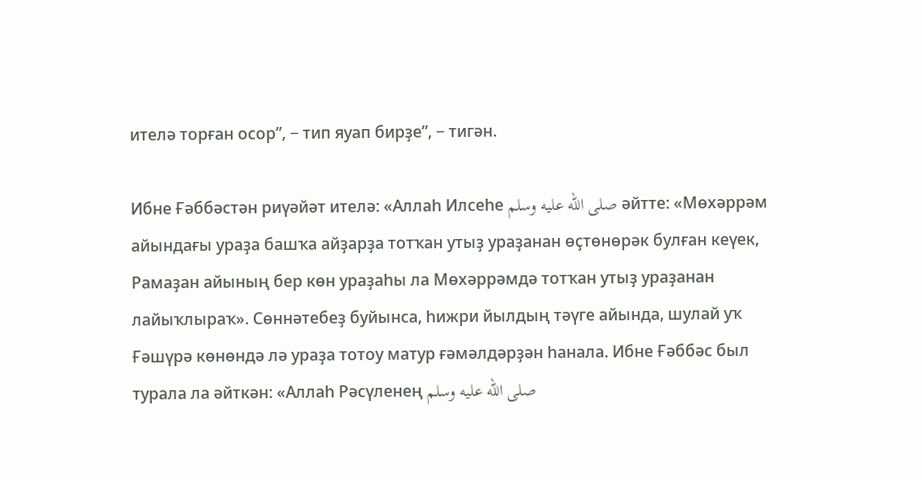ителә торған осор”, − тип яуап бирҙе”, − тигән.

Ибне Ғәббәстән риүәйәт ителә: «Аллаһ Илсеһе صلى الله عليه وسلم әйтте: «Мөхәррәм айындағы ураҙа башҡа айҙарҙа тотҡан утыҙ ураҙанан өҫтөнөрәк булған кеүек, Рамаҙан айының бер көн ураҙаһы ла Мөхәррәмдә тотҡан утыҙ ураҙанан лайыҡлыраҡ». Сөннәтебеҙ буйынса, һижри йылдың тәүге айында, шулай уҡ Ғәшүрә көнөндә лә ураҙа тотоу матур ғәмәлдәрҙән һанала. Ибне Ғәббәс был турала ла әйткән: «Аллаһ Рәсүленең صلى الله عليه وسلم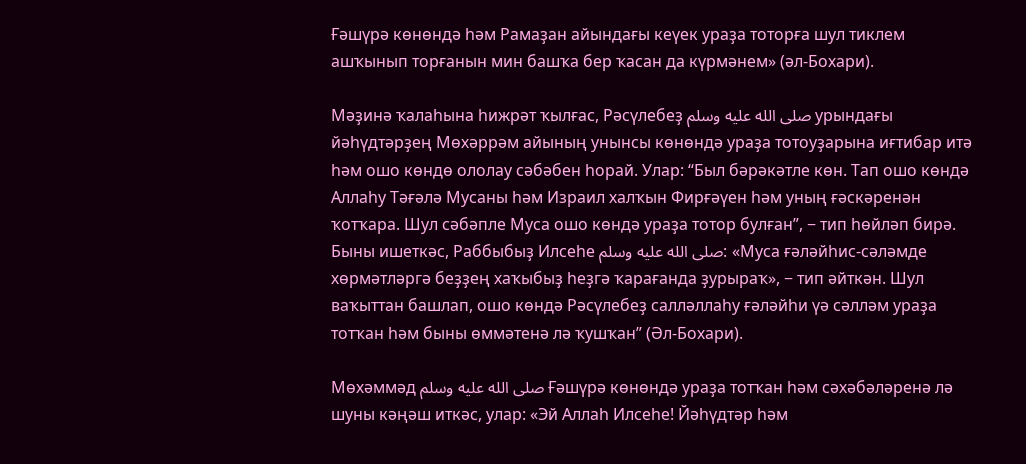Ғәшүрә көнөндә һәм Рамаҙан айындағы кеүек ураҙа тоторға шул тиклем ашҡынып торғанын мин башҡа бер ҡасан да күрмәнем» (әл-Бохари).

Мәҙинә ҡалаһына һижрәт ҡылғас, Рәсүлебеҙ صلى الله عليه وسلم урындағы йәһүдтәрҙең Мөхәррәм айының унынсы көнөндә ураҙа тотоуҙарына иғтибар итә һәм ошо көндө ололау сәбәбен һорай. Улар: “Был бәрәкәтле көн. Тап ошо көндә Аллаһу Тәғәлә Мусаны һәм Израил халҡын Фирғәүен һәм уның ғәскәренән ҡотҡара. Шул сәбәпле Муса ошо көндә ураҙа тотор булған”, − тип һөйләп бирә. Быны ишеткәс, Раббыбыҙ Илсеһе صلى الله عليه وسلم: «Муса ғәләйһис-сәләмде хөрмәтләргә беҙҙең хаҡыбыҙ һеҙгә ҡарағанда ҙурыраҡ», − тип әйткән. Шул ваҡыттан башлап, ошо көндә Рәсүлебеҙ салләллаһу ғәләйһи үә сәлләм ураҙа тотҡан һәм быны өммәтенә лә ҡушҡан” (Әл-Бохари).

Мөхәммәд صلى الله عليه وسلم Ғәшүрә көнөндә ураҙа тотҡан һәм сәхәбәләренә лә шуны кәңәш иткәс, улар: «Эй Аллаһ Илсеһе! Йәһүдтәр һәм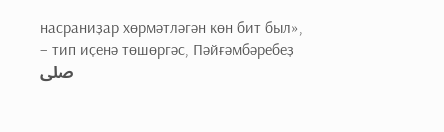насраниҙар хөрмәтләгән көн бит был», − тип иҫенә төшөргәс, Пәйғәмбәребеҙ صلى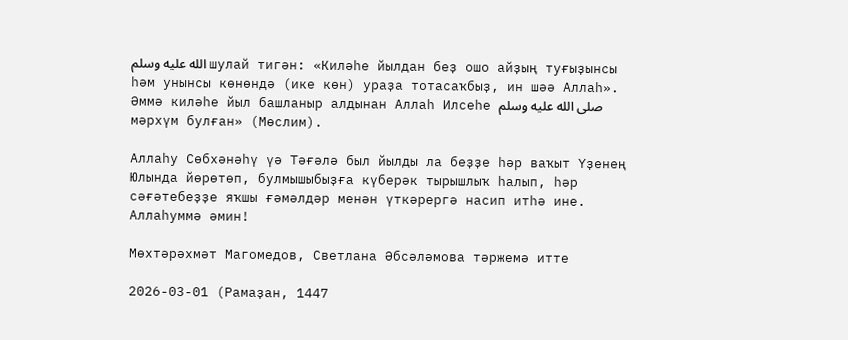الله عليه وسلم шулай тигән: «Киләһе йылдан беҙ ошо айҙың туғыҙынсы һәм унынсы көнөндә (ике көн) ураҙа тотасаҡбыҙ, ин шәә Аллаһ». Әммә киләһе йыл башланыр алдынан Аллаһ Илсеһе صلى الله عليه وسلم мәрхүм булған» (Мөслим).

Аллаһу Сөбхәнәһү үә Тәғәлә был йылды ла беҙҙе һәр ваҡыт Үҙенең Юлында йөрөтөп, булмышыбыҙға күберәк тырышлыҡ һалып, һәр сәғәтебеҙҙе яҡшы ғәмәлдәр менән үткәрергә насип итһә ине. Аллаһуммә әмин!

Мөхтәрәхмәт Магомедов, Светлана Әбсәләмова тәржемә итте

2026-03-01 (Рамаҙан, 1447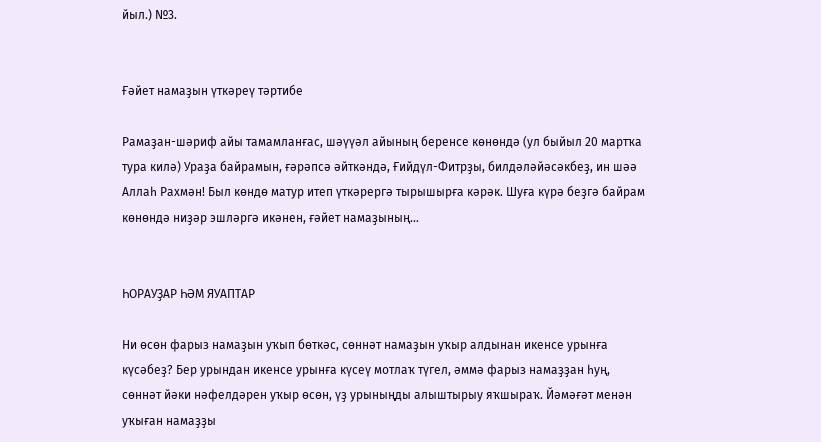йыл.) №3.


Ғәйет намаҙын үткәреү тәртибе

Рамаҙан-шәриф айы тамамланғас, шәүүәл айының беренсе көнөндә (ул быйыл 20 мартҡа тура килә) Ураҙа байрамын, ғәрәпсә әйткәндә, Ғийдүл-Фитрҙы, билдәләйәсәкбеҙ, ин шәә Аллаһ Рахмән! Был көндө матур итеп үткәрергә тырышырға кәрәк. Шуға күрә беҙгә байрам көнөндә ниҙәр эшләргә икәнен, ғәйет намаҙының...


ҺОРАУҘАР ҺӘМ ЯУАПТАР

Ни өсөн фарыз намаҙын уҡып бөткәс, сөннәт намаҙын уҡыр алдынан икенсе урынға күсәбеҙ? Бер урындан икенсе урынға күсеү мотлаҡ түгел, әммә фарыз намаҙҙан һуң, сөннәт йәки нәфелдәрен уҡыр өсөн, үҙ урыныңды алыштырыу яҡшыраҡ. Йәмәғәт менән уҡыған намаҙҙы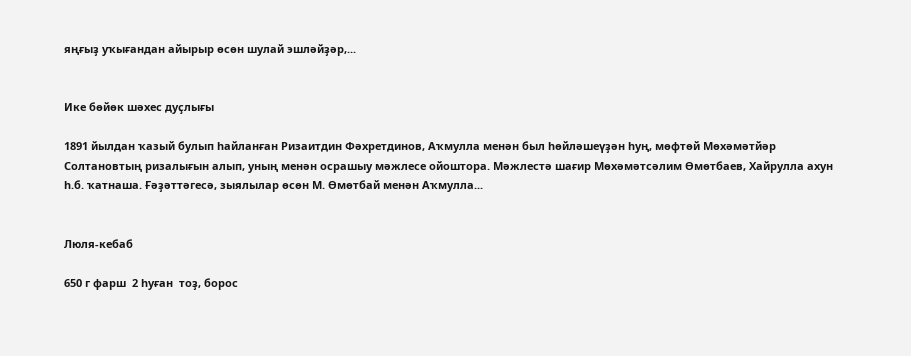яңғыҙ уҡығандан айырыр өсөн шулай эшләйҙәр,...


Ике бөйөк шәхес дуҫлығы

1891 йылдан ҡазый булып һайланған Ризаитдин Фәхретдинов, Аҡмулла менән был һөйләшеүҙән һуң, мөфтөй Мөхәмәтйәр Солтановтың ризалығын алып, уның менән осрашыу мәжлесе ойоштора. Мәжлестә шағир Мөхәмәтсәлим Өмөтбаев, Хайрулла ахун һ.б. ҡатнаша. Ғәҙәттәгесә, зыялылар өсөн М. Өмөтбай менән Аҡмулла...


Люля-кебаб

650 г фарш  2 һуған  тоҙ, борос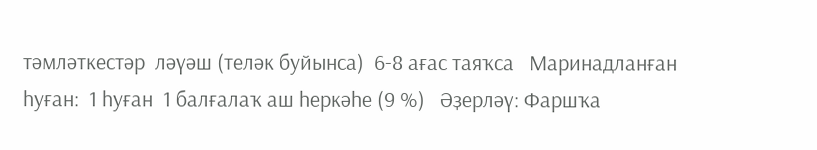тәмләткестәр  ләүәш (теләк буйынса)  6-8 ағас таяҡса   Маринадланған һуған:  1 һуған  1 балғалаҡ аш һеркәһе (9 %)   Әҙерләү: Фаршҡа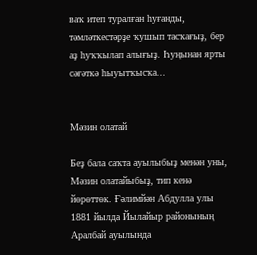ваҡ итеп туралған һуғанды, тәмләткестәрҙе ҡушып тасҡағыҙ, бер аҙ һуҡҡылап алығыҙ. Һуңынан ярты сәғәткә һыуытҡысҡа...


Мәзин олатай

Беҙ бала саҡта ауылыбыҙ менән уны, Мәзин олатайыбыҙ, тип кенә йөрөттөк. Ғәлимйән Абдулла улы 1881 йылда Йылайыр районының Аралбай ауылында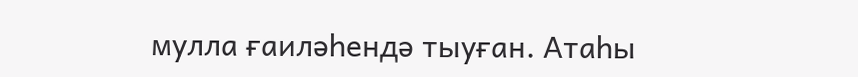мулла ғаиләһендә тыуған. Атаһы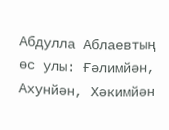Абдулла Аблаевтың өс улы: Ғәлимйән, Ахунйән, Хәкимйән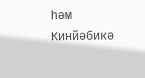һәм Кинйәбикә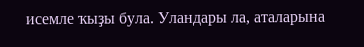исемле ҡыҙы була. Уландары ла, аталарына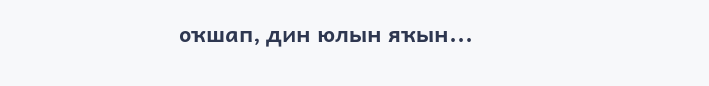оҡшап, дин юлын яҡын...